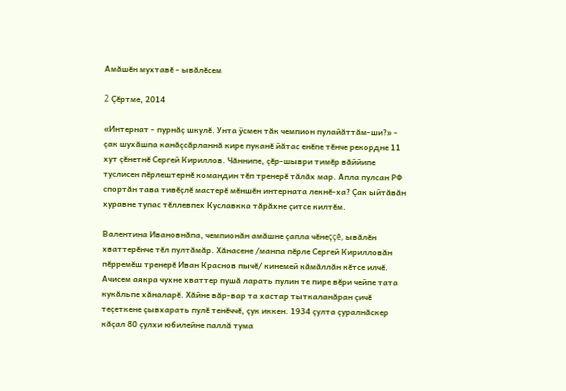Амăшĕн мухтавĕ - ывăлĕсем

2 Çĕртме, 2014

«Интернат - пурнăç шкулĕ. Унта ÿсмен тăк чемпион пулайăттăм-ши?» - çак шухăшпа канăçсăрланнă кире пуканĕ йăтас енĕпе тĕнче рекордне 11 хут çĕнетнĕ Сергей Кириллов. Чăннипе, çĕр-шыври тимĕр вăййипе туслисен пĕрлештернĕ командин тĕп тренерĕ тăлăх мар. Апла пулсан РФ спортăн тава тивĕçлĕ мастерĕ мĕншĕн интерната лекнĕ-ха? Çак ыйтăвăн хуравне тупас тĕллевпех Куславкка тăрăхне çитсе килтĕм.

Валентина Ивановнăпа, чемпионăн амăшне çапла чĕнеççĕ, ывăлĕн хваттерĕнче тĕл пултăмăр. Хăнасене /манпа пĕрле Сергей Кирилловăн пĕрремĕш тренерĕ Иван Краснов пычĕ/ кинемей кăмăллăн кĕтсе илчĕ. Ачисем аякра чухне хваттер пушă ларать пулин те пире вĕри чейпе тата кукăльпе хăналарĕ. Хăйне вăр-вар та хастар тыткаланăран çичĕ теçеткене çывхарать пулĕ тенĕччĕ, çук иккен. 1934 çулта çуралнăскер кăçал 80 çулхи юбилейне паллă тума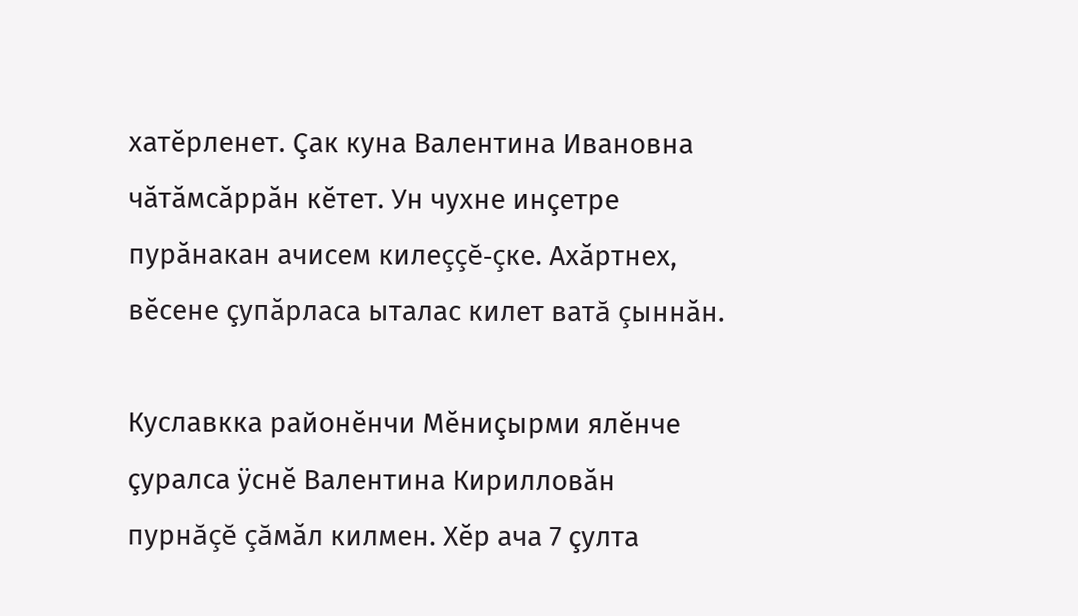хатĕрленет. Çак куна Валентина Ивановна чăтăмсăррăн кĕтет. Ун чухне инçетре пурăнакан ачисем килеççĕ-çке. Ахăртнех, вĕсене çупăрласа ыталас килет ватă çыннăн.

Куславкка районĕнчи Мĕниçырми ялĕнче çуралса ÿснĕ Валентина Кирилловăн пурнăçĕ çăмăл килмен. Хĕр ача 7 çулта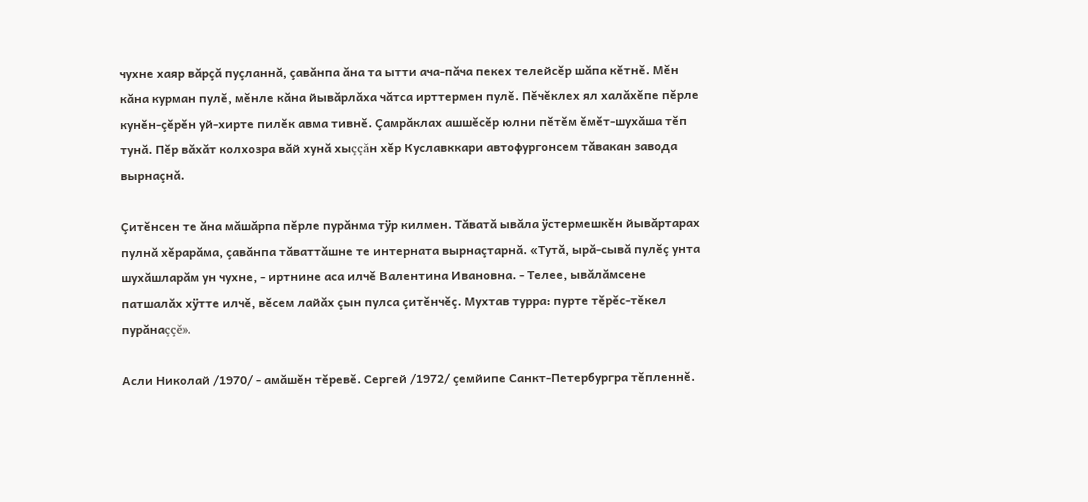чухне хаяр вăрçă пуçланнă, çавăнпа ăна та ытти ача-пăча пекех телейсĕр шăпа кĕтнĕ. Мĕн кăна курман пулĕ, мĕнле кăна йывăрлăха чăтса ирттермен пулĕ. Пĕчĕклех ял халăхĕпе пĕрле кунĕн-çĕрĕн уй-хирте пилĕк авма тивнĕ. Çамрăклах ашшĕсĕр юлни пĕтĕм ĕмĕт-шухăша тĕп тунă. Пĕр вăхăт колхозра вăй хунă хыççăн хĕр Куславккари автофургонсем тăвакан завода вырнаçнă.

Çитĕнсен те ăна мăшăрпа пĕрле пурăнма тÿр килмен. Тăватă ывăла ÿстермешкĕн йывăртарах пулнă хĕрарăма, çавăнпа тăваттăшне те интерната вырнаçтарнă. «Тутă, ырă-сывă пулĕç унта шухăшларăм ун чухне, - иртнине аса илчĕ Валентина Ивановна. - Телее, ывăлăмсене патшалăх хÿтте илчĕ, вĕсем лайăх çын пулса çитĕнчĕç. Мухтав турра: пурте тĕрĕс-тĕкел пурăнаççĕ».

Асли Николай /1970/ - амăшĕн тĕревĕ. Сергей /1972/ çемйипе Санкт-Петербургра тĕпленнĕ.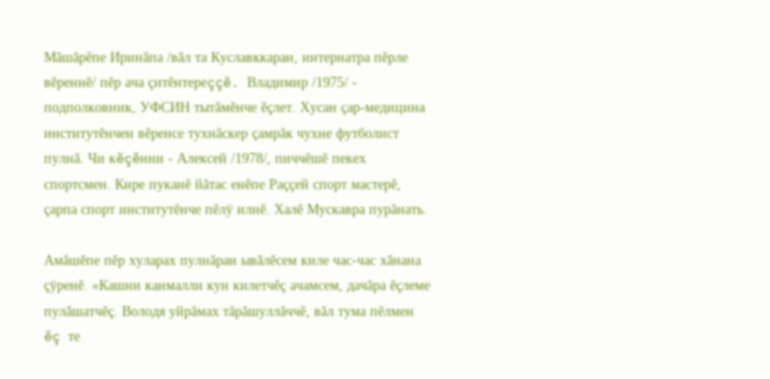Мăшăрĕпе Иринăпа /вăл та Куславккаран, интернатра пĕрле вĕреннĕ/ пĕр ача çитĕнтереççĕ. Владимир /1975/ - подполковник, УФСИН тытăмĕнче ĕçлет. Хусан çар-медицина институтĕнчен вĕренсе тухнăскер çамрăк чухне футболист пулнă. Чи кĕçĕнни - Алексей /1978/, пиччĕшĕ пекех спортсмен. Кире пуканĕ йăтас енĕпе Раççей спорт мастерĕ, çарпа спорт институтĕнче пĕлÿ илнĕ. Халĕ Мускавра пурăнать.

Амăшĕпе пĕр хуларах пулнăран ывăлĕсем киле час-час хăнана çÿренĕ. «Кашни канмалли кун килетчĕç ачамсем, дачăра ĕçлеме пулăшатчĕç. Володя уйрăмах тăрăшуллăччĕ, вăл тума пĕлмен ĕç те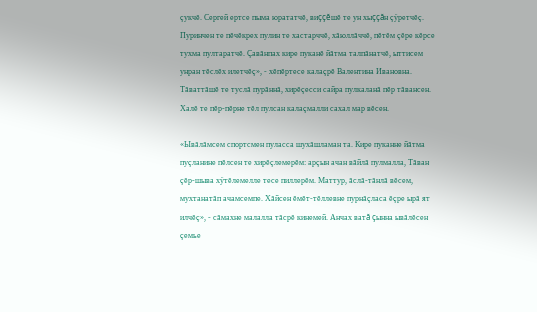çукчĕ. Сергей ертсе пыма юрататчĕ, виççĕшĕ те ун хыççăн çÿретчĕç. Пуринчен те пĕчĕкрех пулин те хастарччĕ, хăюллăччĕ, пĕтĕм çĕре кĕрсе тухма пултаратчĕ. Çавăнпах кире пуканĕ йăтма талпăнатчĕ, ыттисем унран тĕслĕх илетчĕç», - хĕпĕртесе калаçрĕ Валентина Ивановна. Тăваттăшĕ те туслă пурăннă, хирĕçесси сайра пулкаланă пĕр тăвансен. Халĕ те пĕр-пĕрне тĕл пулсан калаçмалли сахал мар вĕсен.

«Ывăлăмсем спортсмен пуласса шухăшламан та. Кире пуканне йăтма пуçланине пĕлсен те хирĕçлемерĕм: арçын ачан вăйлă пулмалла, Тăван çĕр-шыва хÿтĕлемелле тесе пиллерĕм. Маттур, ăслă-тăнлă вĕсем, мухтанатăп ачамсемпе. Хăйсен ĕмĕт-тĕллевне пурнăçласа ĕçре ырă ят илчĕç», - сăмахне малалла тăсрĕ кинемей. Анчах ватă çынна ывăлĕсен çемье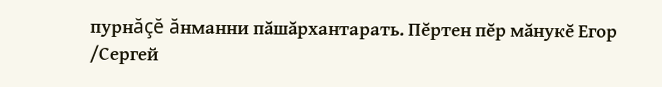пурнăçĕ ăнманни пăшăрхантарать. Пĕртен пĕр мăнукĕ Егор /Сергей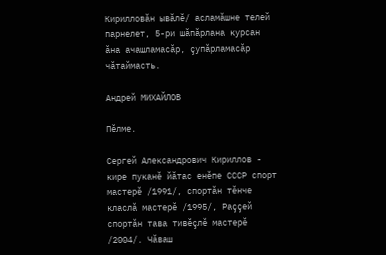Кирилловăн ывăлĕ/ асламăшне телей парнелет, 5-ри шăпăрлана курсан ăна ачашламасăр, çупăрламасăр чăтаймасть.

Андрей МИХАЙЛОВ

Пĕлме.

Сергей Александрович Кириллов - кире пуканĕ йăтас енĕпе СССР спорт мастерĕ /1991/, спортăн тĕнче класлă мастерĕ /1995/, Раççей спортăн тава тивĕçлĕ мастерĕ /2004/. Чăваш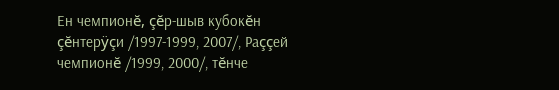Ен чемпионĕ, çĕр-шыв кубокĕн çĕнтерÿçи /1997-1999, 2007/, Раççей чемпионĕ /1999, 2000/, тĕнче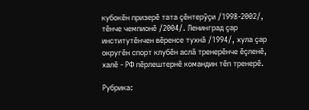кубокĕн призерĕ тата çĕнтерÿçи /1998-2002/, тĕнче чемпионĕ /2004/. Ленинград çар институтĕнчен вĕренсе тухнă /1994/, хула çар округĕн спорт клубĕн аслă тренерĕнче ĕçленĕ, халĕ - РФ пĕрлештернĕ командин тĕп тренерĕ.

Рубрика: